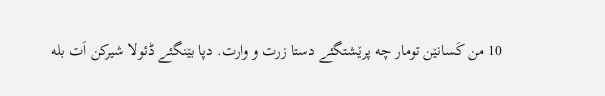10 من کَسانێن تومار چه پرێشتگئے دستا زرت و وارت. دپا بێنگئے ڈئولا شیرکن اَت بله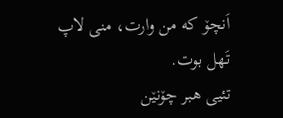اَنچۆ که من وارت، منی لاپ تَهل بوت.
تئیی هبر چۆنێن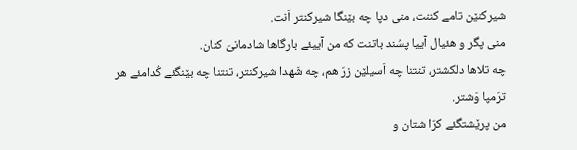شیرکنێن تامے کننت، منی دپا چه بێنگا شیرکنتر اَنت.
منی پگر و هئیال آییا پسُند باتنت که من آییئے بارگاها شادمانیَ کنان.
چه تلاها دلکشتر، تنتنا چه اَسیلێن زرّ هم، چه شَهدا شیرکنتر، تنتنا چه بێنگئے کُدامئے هر ترَمپا وَشتر.
من پرێشتگئے کرّا شتان و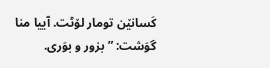کَسانێن تومار لۆٹت. آییا منا گوَشت: ”بزور و بوَری.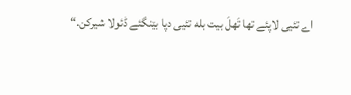اے تئیی لاپئے تها تَهلَ بیت بله تئیی دپا بێنگئے ڈئولا شیرکن.“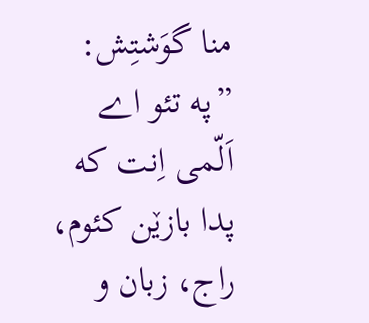منا گوَشتِش: ”په تئو اے اَلّمی اِنت که پدا بازێن کئوم، راج، زبان و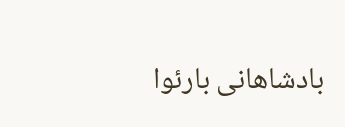بادشاهانی بارئوا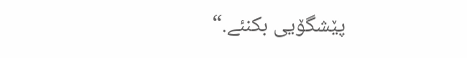پێشگۆیی بکنئے.“